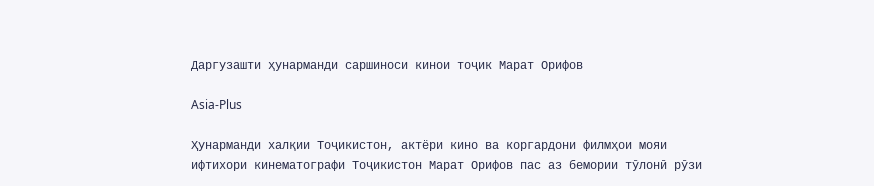Даргузашти ҳунарманди саршиноси кинои тоҷик Марат Орифов

Asia-Plus

Ҳунарманди халқии Тоҷикистон, актёри кино ва коргардони филмҳои мояи ифтихори кинематографи Тоҷикистон Марат Орифов пас аз бемории тӯлонӣ рӯзи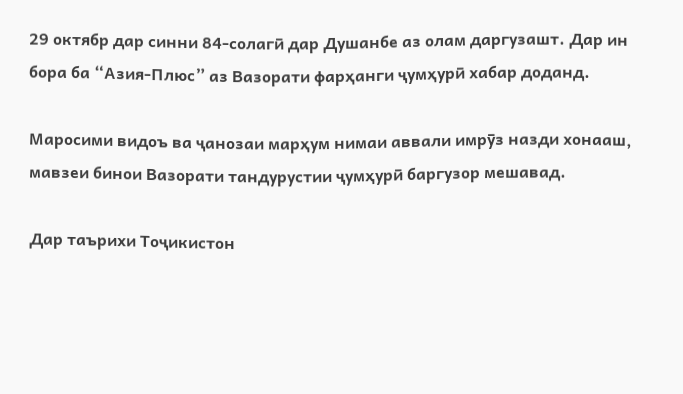29 октябр дар синни 84-солагӣ дар Душанбе аз олам даргузашт. Дар ин бора ба “Азия-Плюс” аз Вазорати фарҳанги ҷумҳурӣ хабар доданд.

Маросими видоъ ва ҷанозаи марҳум нимаи аввали имрӯз назди хонааш, мавзеи бинои Вазорати тандурустии ҷумҳурӣ баргузор мешавад.

Дар таърихи Тоҷикистон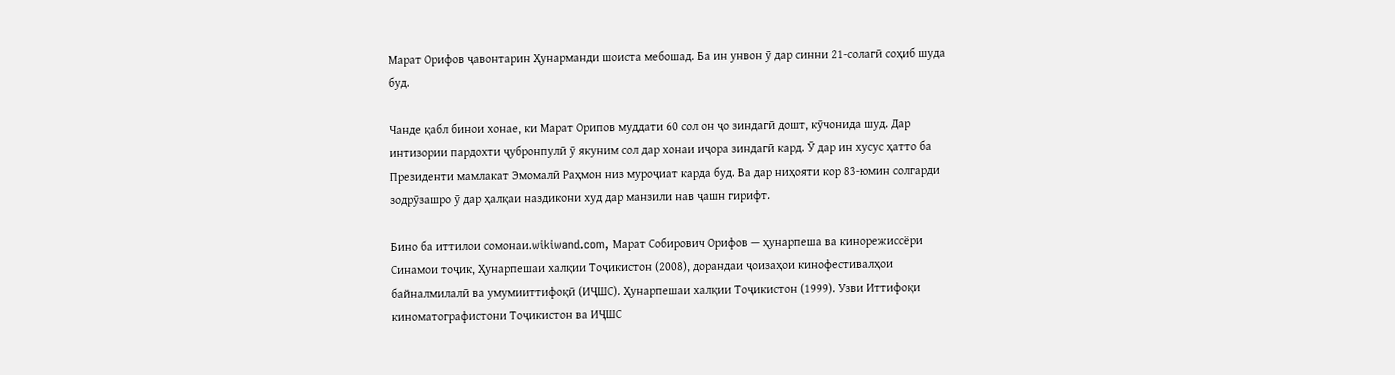Марат Орифов ҷавонтарин Ҳунарманди шоиста мебошад. Ба ин унвон ӯ дар синни 21-солагӣ соҳиб шуда буд.

Чанде қабл бинои хонае, ки Марат Орипов муддати 60 сол он ҷо зиндагӣ дошт, кӯчонида шуд. Дар интизории пардохти ҷубронпулӣ ӯ якуним сол дар хонаи иҷора зиндагӣ кард. Ӯ дар ин хусус ҳатто ба Президенти мамлакат Эмомалӣ Раҳмон низ муроҷиат карда буд. Ва дар ниҳояти кор 83-юмин солгарди зодрӯзашро ӯ дар ҳалқаи наздикони худ дар манзили нав ҷашн гирифт.

Бино ба иттилои сомонаи.wikiwand.com, Марат Собирович Орифов — ҳунарпеша ва кинорежиссёри Синамои тоҷик, Ҳунарпешаи халқии Тоҷикистон (2008), дорандаи ҷоизаҳои кинофестивалҳои байналмилалӣ ва умумииттифоқӣ (ИҶШС). Ҳунарпешаи халқии Тоҷикистон (1999). Узви Иттифоқи киноматографистони Тоҷикистон ва ИҶШС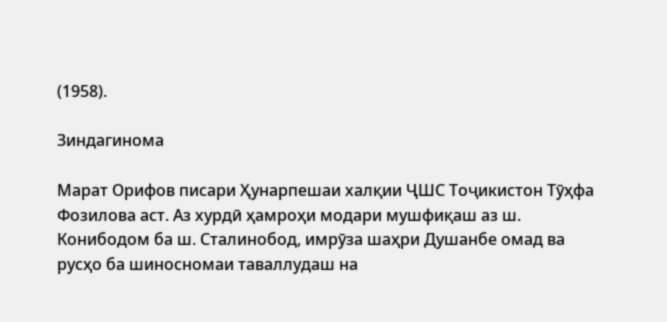(1958).

Зиндагинома

Марат Орифов писари Ҳунарпешаи халқии ҶШС Тоҷикистон Тӯҳфа Фозилова аст. Аз хурдӣ ҳамроҳи модари мушфиқаш аз ш. Конибодом ба ш. Сталинобод, имрӯза шаҳри Душанбе омад ва русҳо ба шиносномаи таваллудаш на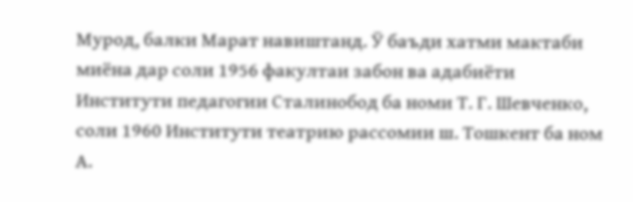Мурод, балки Марат навиштанд. Ӯ баъди хатми мактаби миёна дар соли 1956 факултаи забон ва адабиёти Институти педагогии Сталинобод ба номи Т. Г. Шевченко, соли 1960 Институти театрию рассомии ш. Тошкент ба ном А.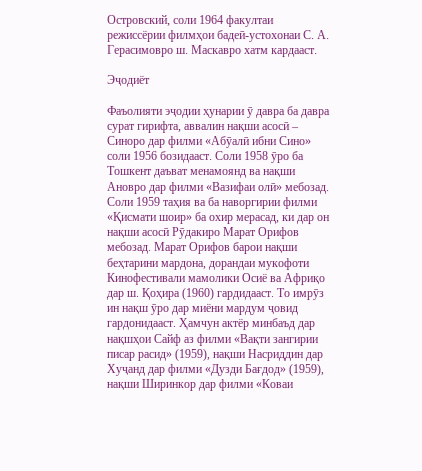Островский, соли 1964 факултаи режиссёрии филмҳои бадеӣ-устохонаи С. А. Герасимовро ш. Маскавро хатм кардааст.

Эҷодиёт

Фаъолияти эҷодии ҳунарии ӯ давра ба давра сурат гирифта, аввалин нақши асосӣ – Синоро дар филми «Абӯалӣ ибни Сино» соли 1956 бозидааст. Соли 1958 ӯро ба Тошкент даъват менамоянд ва нақши Ановро дар филми «Вазифаи олӣ» мебозад. Соли 1959 таҳия ва ба наворгирии филми «Қисмати шоир» ба охир мерасад, ки дар он нақши асосӣ Рӯдакиро Марат Орифов мебозад. Марат Орифов барои нақши беҳтарини мардона, дорандаи мукофоти Кинофестивали мамолики Осиё ва Африқо дар ш. Қоҳира (1960) гардидааст. То имрӯз ин нақш ӯро дар миёни мардум ҷовид гардонидааст. Ҳамчун актёр минбаъд дар нақшҳои Сайф аз филми «Вақти зангирии писар расид» (1959), нақши Насриддин дар Хуҷанд дар филми «Дузди Бағдод» (1959), нақши Ширинкор дар филми «Коваи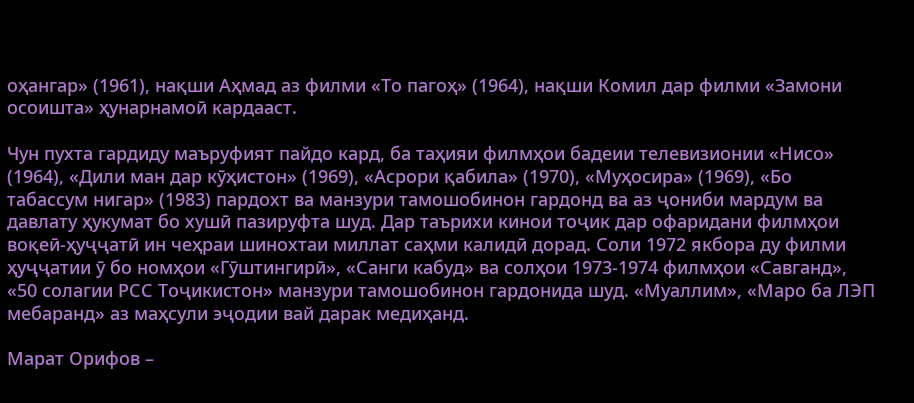оҳангар» (1961), нақши Аҳмад аз филми «То пагоҳ» (1964), нақши Комил дар филми «Замони осоишта» ҳунарнамоӣ кардааст.

Чун пухта гардиду маъруфият пайдо кард, ба таҳияи филмҳои бадеии телевизионии «Нисо» (1964), «Дили ман дар кӯҳистон» (1969), «Асрори қабила» (1970), «Муҳосира» (1969), «Бо табассум нигар» (1983) пардохт ва манзури тамошобинон гардонд ва аз ҷониби мардум ва давлату ҳукумат бо хушӣ пазируфта шуд. Дар таърихи кинои тоҷик дар офаридани филмҳои воқеӣ-ҳуҷҷатӣ ин чеҳраи шинохтаи миллат саҳми калидӣ дорад. Соли 1972 якбора ду филми ҳуҷҷатии ӯ бо номҳои «Гӯштингирӣ», «Санги кабуд» ва солҳои 1973-1974 филмҳои «Савганд», «50 солагии РСС Тоҷикистон» манзури тамошобинон гардонида шуд. «Муаллим», «Маро ба ЛЭП мебаранд» аз маҳсули эҷодии вай дарак медиҳанд.

Марат Орифов –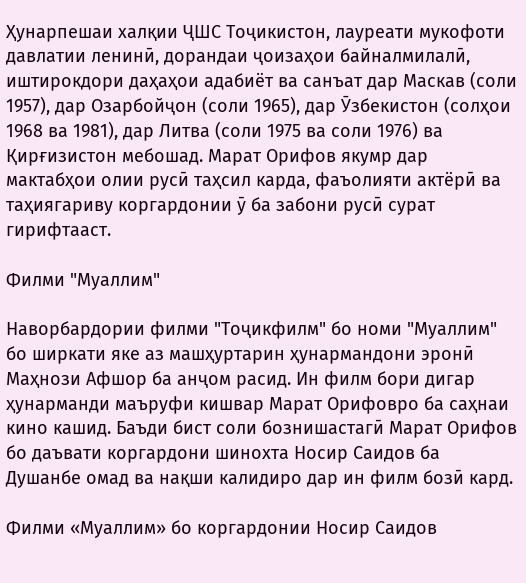Ҳунарпешаи халқии ҶШС Тоҷикистон, лауреати мукофоти давлатии ленинӣ, дорандаи ҷоизаҳои байналмилалӣ, иштирокдори даҳаҳои адабиёт ва санъат дар Маскав (соли 1957), дар Озарбойҷон (соли 1965), дар Ӯзбекистон (солҳои 1968 ва 1981), дар Литва (соли 1975 ва соли 1976) ва Қирғизистон мебошад. Марат Орифов якумр дар мактабҳои олии русӣ таҳсил карда, фаъолияти актёрӣ ва таҳиягариву коргардонии ӯ ба забони русӣ сурат гирифтааст.

Филми "Муаллим"

Наворбардории филми "Тоҷикфилм" бо номи "Муаллим" бо ширкати яке аз машҳуртарин ҳунармандони эронӣ Маҳнози Афшор ба анҷом расид. Ин филм бори дигар ҳунарманди маъруфи кишвар Марат Орифовро ба саҳнаи кино кашид. Баъди бист соли бознишастагӣ Марат Орифов бо даъвати коргардони шинохта Носир Саидов ба Душанбе омад ва нақши калидиро дар ин филм бозӣ кард.

Филми «Муаллим» бо коргардонии Носир Саидов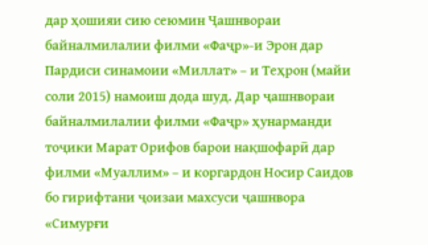дар ҳошияи сию сеюмин Ҷашнвораи байналмилалии филми «Фаҷр»-и Эрон дар Пардиси синамоии «Миллат» – и Теҳрон (майи соли 2015) намоиш дода шуд. Дар ҷашнвораи байналмилалии филми «Фаҷр» ҳунарманди тоҷики Марат Орифов барои нақшофарӣ дар филми «Муаллим» – и коргардон Носир Саидов бо гирифтани ҷоизаи махсуси ҷашнвора «Симурғи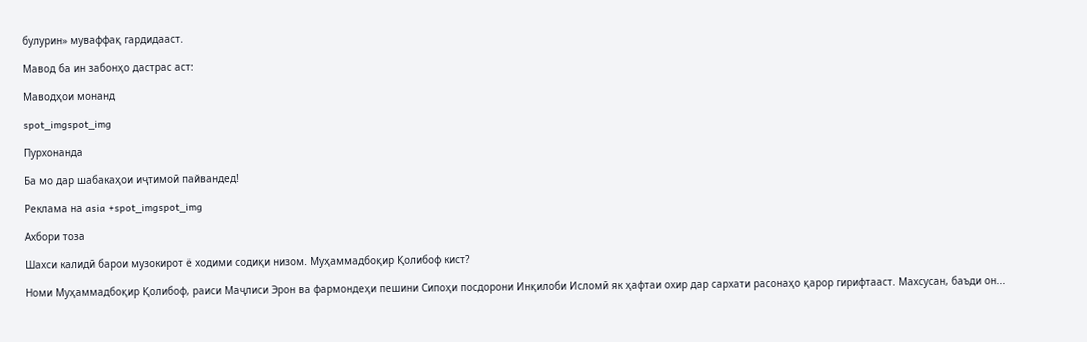булурин» муваффақ гардидааст.

Мавод ба ин забонҳо дастрас аст:

Маводҳои монанд

spot_imgspot_img

Пурхонанда

Ба мо дар шабакаҳои иҷтимоӣ пайвандед!

Реклама на asia +spot_imgspot_img

Ахбори тоза

Шахси калидӣ барои музокирот ё ходими содиқи низом. Муҳаммадбоқир Қолибоф кист?

Номи Муҳаммадбоқир Қолибоф, раиси Маҷлиси Эрон ва фармондеҳи пешини Сипоҳи посдорони Инқилоби Исломӣ як ҳафтаи охир дар сархати расонаҳо қарор гирифтааст. Махсусан, баъди он...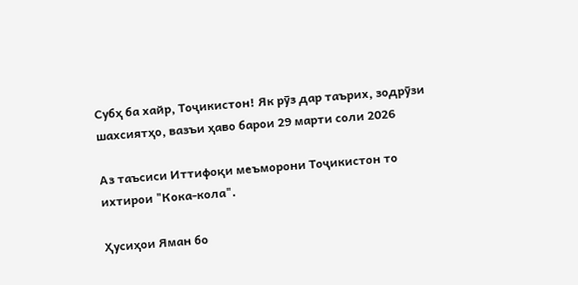Субҳ ба хайр, Тоҷикистон! Як рӯз дар таърих, зодрӯзи шахсиятҳо, вазъи ҳаво барои 29 марти соли 2026

Аз таъсиси Иттифоқи меъморони Тоҷикистон то ихтирои "Кока-кола".

Ҳусиҳои Яман бо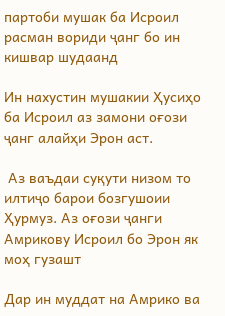партоби мушак ба Исроил расман вориди ҷанг бо ин кишвар шудаанд

Ин нахустин мушакии Ҳусиҳо ба Исроил аз замони оғози ҷанг алайҳи Эрон аст.

 Аз ваъдаи суқути низом то илтиҷо барои бозгушоии Ҳурмуз. Аз оғози ҷанги Амрикову Исроил бо Эрон як моҳ гузашт

Дар ин муддат на Амрико ва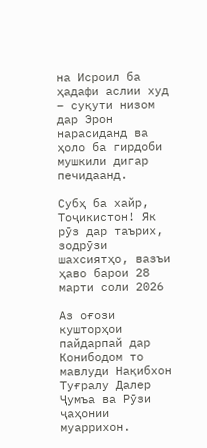на Исроил ба ҳадафи аслии худ – суқути низом дар Эрон нарасиданд ва ҳоло ба гирдоби мушкили дигар печидаанд.

Субҳ ба хайр, Тоҷикистон! Як рӯз дар таърих, зодрӯзи шахсиятҳо, вазъи ҳаво барои 28 марти соли 2026

Аз оғози кушторҳои пайдарпай дар Конибодом то мавлуди Нақибхон Туғралу Далер Ҷумъа ва Рӯзи ҷаҳонии муаррихон.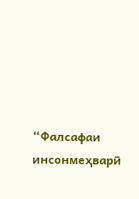“Фалсафаи инсонмеҳварӣ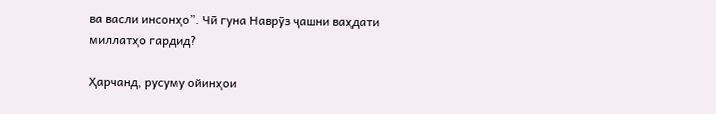ва васли инсонҳо”. Чӣ гуна Наврӯз ҷашни ваҳдати миллатҳо гардид?

Ҳарчанд, русуму ойинҳои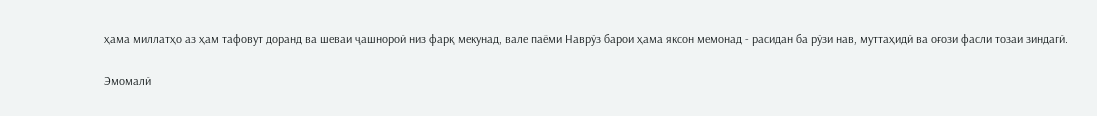ҳама миллатҳо аз ҳам тафовут доранд ва шеваи ҷашнороӣ низ фарқ мекунад, вале паёми Наврӯз барои ҳама яксон мемонад - расидан ба рӯзи нав, муттаҳидӣ ва оғози фасли тозаи зиндагӣ.

Эмомалӣ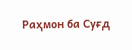Раҳмон ба Суғд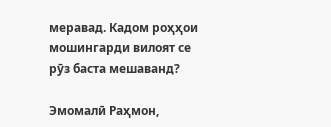меравад. Кадом роҳҳои мошингарди вилоят се рӯз баста мешаванд?

Эмомалӣ Раҳмон,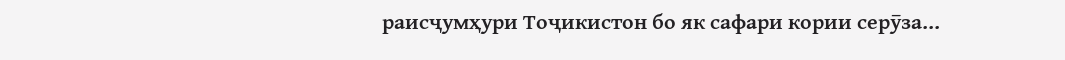раисҷумҳури Тоҷикистон бо як сафари кории серӯза...